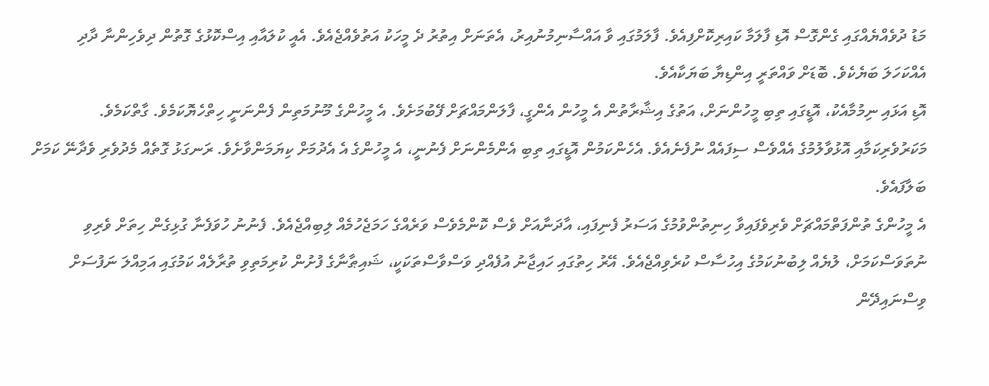މަޑު ދުވެއްޔެއްގައި ގެންގޮސް އޮޑި ފާލަމާ ކައިރިކޮށްފިއެވެ. ފާލަމުގައި ވާ އައްސާނިމުނުއިރު، އެތަނަށް އިތުރު ދެ މީހަކު އަތުވެއްޖެއެވެ. އެއީ ކުލައާއި އިސްކޮޅުގެ ގޮތުން ދިވެހިންނާ ދާދި އެއްކަހަލަ ބަޔެކެވެ. ބޮޑަށް ވައްތަރީ އިންޑިޔާ ބަޔަކާއެވެ.
އޮޑި އަޅައި ނިމުމާއެކު، އޮޑީގައި ތިބި މީހުންނަށް، އަތުގެ އިޝާރާތުން އެ މީހުން އެންގީ، ފާލަންމައްޗަށް ފޭބުމަށެވެ. އެ މީހުންގެ މޫނުމަތިން ފެންނަނީ ހިތްހެޔޮކަމެވެ. ގާތްކަމެވެ. މަކަރުވެރިކަމާއި އޮޅުވާލުމުގެ އެއްވެސް ސިފައެއް ނުފެނެއެވެ. އެހެންކަމުން އޮޑީގައި ތިބި އެންމެންނަށް ފެނުނީ، އެ މީހުންގެ އެ އެދުމަށް ކިޔަމަންވާށެވެ. ރަނގަޅު ގޮތެއް މެދުވެރި ވެދާނޭ ކަމަށް ބަލާފައެވެ.
އެ މީހުންގެ ތުންފަތްމައްޗަށް ވެރިވެފައިވާ ހިނިތުންވުމުގެ އަސަރު ފެނިފައި، އާދަނާއަށް ވެސް ކޮންމެވެސް ވަރެއްގެ ހަމަޖެހުމެއް ލިބިއްޖެއެވެ. ފެނުނު ހުވަފެނާ ގުޅިގެން ހިތަށް ވެރިވި ނުތަވަސްކަމަށް، ލުޔެއް ލިބުނުކަމުގެ އިހުސާސް ކުރެވިއްޖެއެވެ. އޭރު ހިތުގައި ހައިޖާނު އުފެއްދި ވަސްވާސްތަކަކީ، ޝައިޠާނާގެ ފުށުން ކުރިމަތިވި ތުރާލެއް ކަމުގައި އަމިއްލަ ނަފުސަށް ވިސްނައިދޭން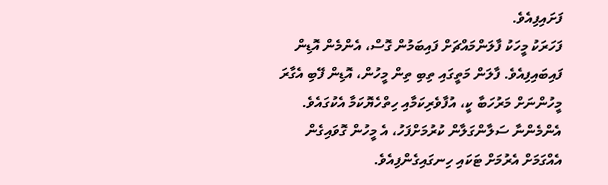ފަށައިފިއެވެ.
ފަހަރަކު މީހަކު ފާލަންމައްޗަށް ފައިބަމުން ގޮސް، އެންމެން އޮޑިން ފައިބައިފިއެވެ. ފާލަން މަތީގައި ތިބި ތިން މީހުން، އޮޑިން ފޭބި އެގާރަ މީހުންނަށް މަރުހަބާ ކީ، އުފާވެރިކަމާއި ހިތްހެޔޮކަމާ އެކުގައެވެ. އެންމެންނާ ސަލާންގަލާން ކުރުމަށްފަހު، އެ މީހުން ގޮވައިގެން އެއްގަމަށް އެރުމަށް ޓަކައި ހިނގައިގެންފިއެވެ.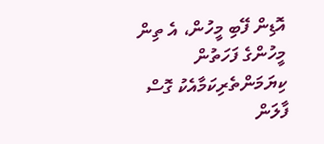އޮޑިން ފޭބި މީހުން، އެ ތިން މީހުންގެ ފަހަތުން ކިޔަމަންތެރިކަމާއެކު ގޮސް ފާލަން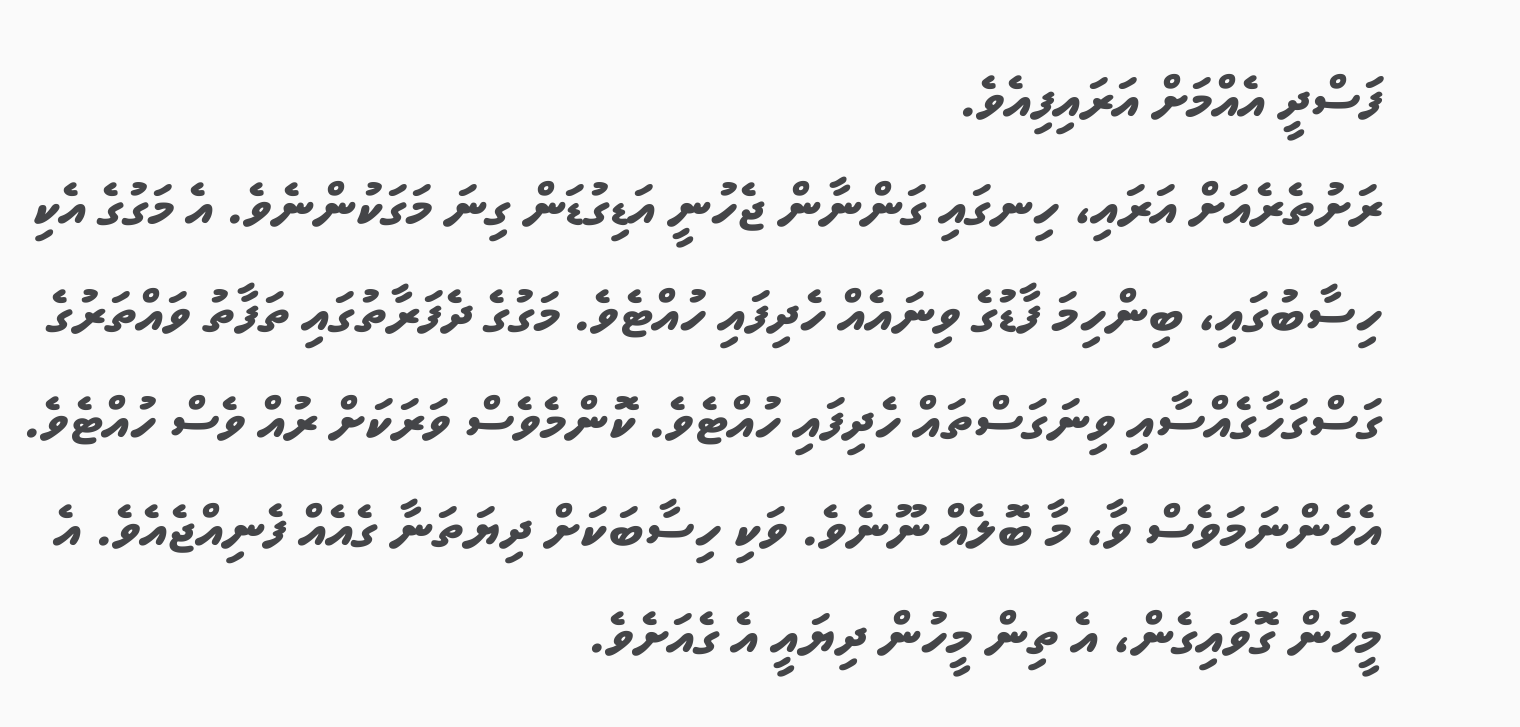ފަސްދީ އެއްމަށް އަރައިފިއެވެ.
ރަށުތެރެއަށް އަރައި، ހިނގައި ގަންނާން ޖެހުނީ އަޑިގުޑަން ގިނަ މަގަކުންނެވެ. އެ މަގުގެ އެކި ހިސާބުގައި، ބިންހިމަ ފާޑުގެ ވިނައެއް ހެދިފައި ހުއްޓެވެ. މަގުގެ ދެފަރާތުގައި ތަފާތު ވައްތަރުގެ ގަސްގަހާގެއްސާއި ވިނަގަސްތައް ހެދިފައި ހުއްޓެވެ. ކޮންމެވެސް ވަރަކަށް ރުއް ވެސް ހުއްޓެވެ. އެހެންނަމަވެސް ވާ، މާ ބޮލެއް ނޫނެވެ. ވަކި ހިސާބަކަށް ދިޔަތަނާ ގެއެއް ފެނިއްޖެއެވެ. އެ މީހުން ގޮވައިގެން، އެ ތިން މީހުން ދިޔައީ އެ ގެއަށެވެ.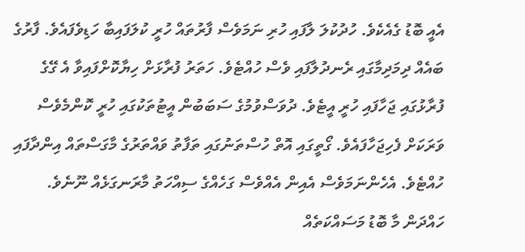އެއީ ބޮޑު ގެއެކެވެ. ހުދުކުލަ ލާފައި ހުރި ނަމަވެސް ފާރުތައް ހުރީ ކުލަފައިބާ ހަޑިވެފައެވެ. ފާރުގެ ބައެއް ދިމަދިމާގައި ރެނދުލާފައި ވެސް ހުއްޓެވެ. ހަތަރު ފުރާޅަށް ހިޔާކޮށްފައިވާ އެ ގޭގެ ފުރާޅުގައި ޖަހާފައި ހުރީ އީޓެވެ. ދުވަސްވުމުގެ ސަބަބުން އީޓުތަކުގައި ހުރީ ކޮންމެވެސް ވަރަކަށް ފެހިޖަހާފައެވެ. ގޯތީގައި އޮތް ހުސްތަނުގައި ތަފާތު ވައްތަރުގެ މާގަސްތައް އިންދާފައި ހުއްޓެވެ. އެހެންނަމަވެސް އެއިން އެއްވެސް ގަހެއްގެ ސިއްހަތު މާރަނގަޅެއް ނޫނެވެ. ހައްދަން މާ ބޮޑު މަސައްކަތެއް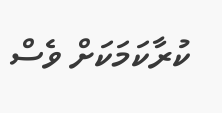ކުރާކަމަކަށް ވެސް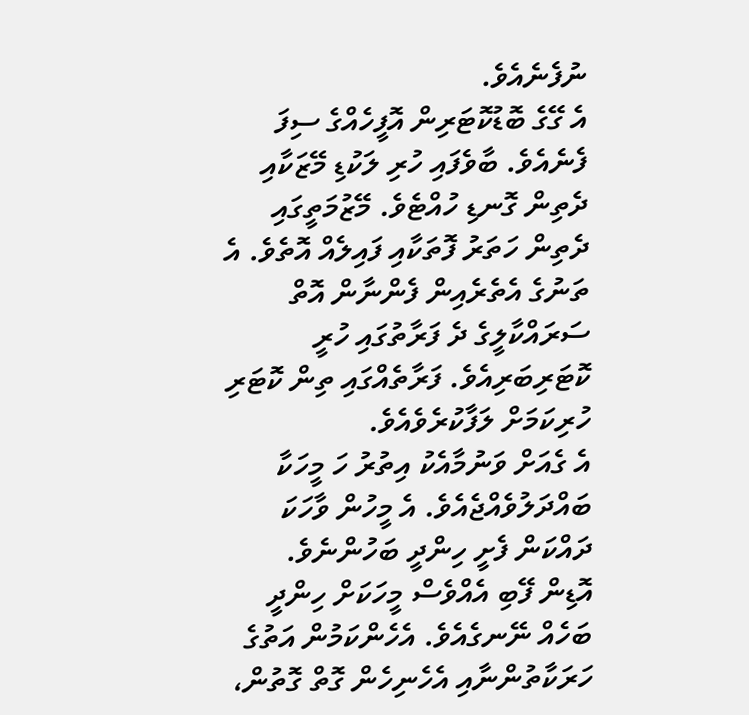ނުފެނެއެވެ.
އެ ގޭގެ ބޮޑުކޮޓަރިން އޮފީހެއްގެ ސިފަ ފެނެއެވެ. ބާވެފައި ހުރި ލަކުޑި މޭޒަކާއި ދެތިން ގޮނޑި ހުއްޓެވެ. މޭޒުމަތީގައި ދެތިން ހަތަރު ފޮތަކާއި ފައިލެއް އޮތެވެ. އެ ތަނުގެ އެތެރެއިން ފެންނާން އޮތް ސަރައްކާލީގެ ދެ ފަރާތުގައި ހުރީ ކޮޓަރިބަރިއެވެ. ފަރާތެއްގައި ތިން ކޮޓަރި ހުރިކަމަށް ލަފާކުރެވެއެވެ.
އެ ގެއަށް ވަނުމާއެކު އިތުރު ހަ މީހަކާ ބައްދަލުވެއްޖެއެވެ. އެ މީހުން ވާހަކަ ދައްކަން ފެށީ ހިންދީ ބަހުންނެވެ. އޮޑިން ފޭބި އެއްވެސް މީހަކަށް ހިންދީ ބަހެއް ނޭނގެއެވެ. އެހެންކަމުން އަތުގެ ހަރަކާތުންނާއި އެހެނިހެން ގޮތް ގޮތުން،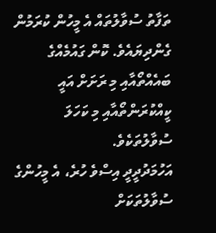ތަފާތު ސުވާލުތައް އެ މީހުން ކުރަމުން ގެންދިޔައެވެ. ކޮން ގައުމެއްގެ ބައެއްތޯއާއި މި ރަށަށް އައީ ކީއްކުރަންތޯއާއި މި ކަހަލަ ސުވާލުތަކެވެ.
އަހުމަދުދީދީ އިސްވެ ހުރެ، އެ މީހުންގެ ސުވާލުތަކަށް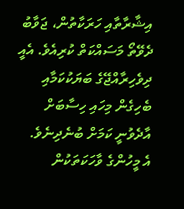އިޝާރާތާއި ހަރަކާތުން، ޖަވާބު ދެވޭތޯ މަސައްކަތް ކުރިއެވެ. އެއީ ދިވެހިރާއްޖޭގެ ބަޔަކުކަމާއި ބެހިގެން މިހައި ހިސާބަށް އާދެވުނީ ކަމަށް ބުނެދިނެވެ.
އެ މީހުންގެ ވާހަކަތަކުން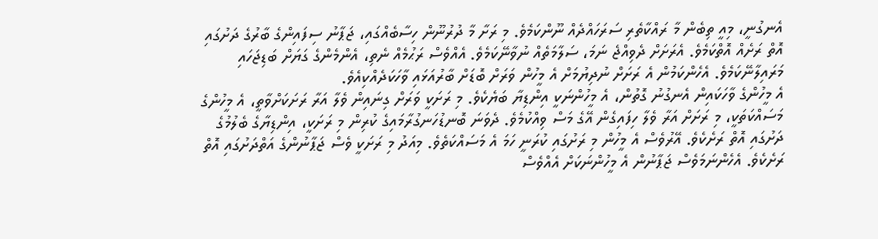އެނގުނީ، މިއީ ތިބެން މާ ރައްކާތެރި ސަރަހައްދެއް ނޫންކަމެވެ. މި ރަށާ މާ ދުރުނޫން ހިސާބެއްގައި، ޖަޕާނު ސިފައިންގެ ބާރުގެ ދަށުގައި އޮތް ރަށެއް އޮތްކަމެވެ. އެރަށަށް ދެވިއްޖެ ނަމަ، ސަލާމަތެއް ނުވާނޭކަމެވެ. އެއްވެސް ރަޙުމެއް ނެތި، އެންމެންގެ ގަޔަށް ބަޑިޖަހައި މަރައިލާނޭކަމެވެ. އެހެންކަމުން އެ ރަށަށް ނުދިޔުމަށް އެ މީހުން ވަރަށް ބޮޑަށް ބާރުއަޅައި ވާހަކަދެއްކިއެވެ.
އެ މީހުންގެ ވާހަކައިން އެނގުނު ގޮތުން، އެ މީހުންނަކީ އިންޑިޔާ ބަޔެކެވެ. މި ރަށަކީ ވަރަށް ގިނައިން ވެލާ އަރާ ރަށަކަށްވާތީ، އެ މީހުންގެ މަސައްކަތަކީ، މި ރަށަށް އަރާ ވެލާ ހިފައިގެން އޭގެ މަސް ވިއްކުމެވެ. ދެވަނަ ބޮނޑުހަނގުރާމައިގެ ކުރިން މި ރަށަކީ، އިންޑިޔާގެ ބެލުމުގެ ދަށުގައި އޮތް ރަށެކެވެ. އޭރުވެސް އެ މީހުން މި ރަށުގައި ކުރަނީ ހަމަ އެ މަސައްކަތެވެ. މިއަދު މި ރަށަކީ ވެސް ޖަޕާނުންގެ އަތްދަށުގައި އޮތް ރަށެކެވެ. އެހެންނަމަވެސް ޖަޕާނުން އެ މީހުންނަކަށް އެއްވެސް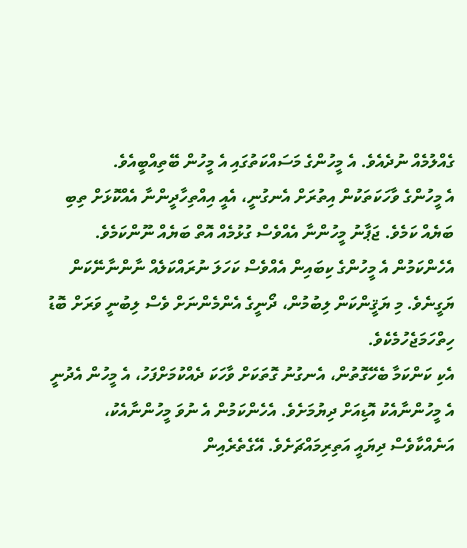ގެއްލުމެއް ނުދެއެވެ. އެ މީހުންގެ މަސައްކަތުގައި އެ މީހުން ބޭތިއްބީއެވެ.
އެ މީހުންގެ ވާހަކަތަކުން އިތުރަށް އެނގުނީ، އެއީ އިއްތިހާދީންނާ އެއްކޮޅަށް ތިބި ބަޔެއް ކަމެވެ. ޖަޕާނު މީހުންނާ އެއްވެސް ގުޅުމެއް އޮތް ބަޔެއް ނޫންކަމެވެ. އެހެންކަމުން އެ މީހުންގެ ކިބައިން އެއްވެސް ކަހަލަ ނުރައްކަލެއް ނާންނާނޭކަން ޔަގީނެވެ. މި ޔަޤީންކަން ލިބުމުން، ދޯނީގެ އެންމެންނަށް ވެސް ލިބުނީ ވަރަށް ބޮޑު ހިތްހަމަޖެހުމެކެވެ.
އެކި ކަންކަމާ ބެހޭގޮތުން، އެނގުނު ގޮތަކަށް ވާހަކަ ދެއްކުމަށްފަހު، އެ މީހުން އެދުނީ އެ މީހުންނާއެކު އޮޑިއަށް ދިޔުމަށެވެ. އެހެންކަމުން އެ ނުވަ މީހުންނާއެކު، އަނެއްކާވެސް ދިޔައީ އަތިރިމައްޗަށެވެ. އޭގެތެރެއިން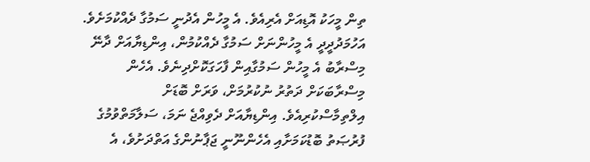ތިން މީހަކު އޮޑިއަށް އެރިއެވެ. އެ މީހުން އެދުނީ ސަމުގާ ދެއްކުމަށެވެ. އަހުމަދުދީދީ އެ މީހުންނަށް ސަމުގާ ދެއްކުމުން، އިންޑިޔާއަށް ދާނޭ މިސްރާބު އެ މީހުން ސަމުގާއިން ފާހަގަކޮށްދިނެވެ. އެހެން މިސްރާބަކަށް ދަތުރު ނުކުރުމަށް، ވަރަށް ބޮޑަށް އިލްތިމާސްކުރިއެވެ. އިންޑިޔާއަށް ދެވިއްޖެ ނަމަ، ސަލާމަތްވުމުގެ ފުރުޞަތު ބޮޑުކަމަށާއި އެހެންނޫނީ ޖަޕާނުންގެ އަތްދަށުވެ، އެ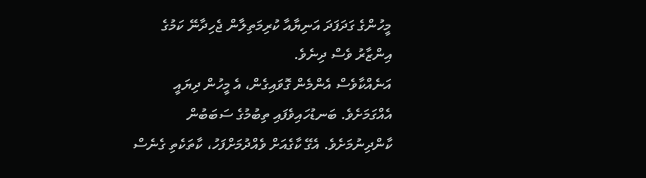މީހުންގެ ގަދަފަދަ އަނިޔާއާ ކުރިމަތިލާން ޖެހިދާނޭ ކަމުގެ އިންޒާރު ވެސް ދިނެވެ.
އަނެއްކާވެސް އެންމެން ގޮވައިގެން، އެ މީހުން ދިޔައީ އެއްގަމަށެވެ. ބަނޑުހައިވެފައި ތިބުމުގެ ސަބަބުން ކާންދިނުމަށެވެ. އެގޭ ކާގެއަށް ވެއްދުމަށްފަހު، ކާތަކެތި ގެނެސް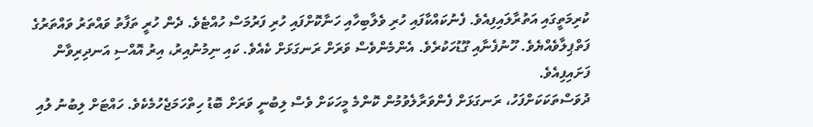ކުރިމަތީގައި އަތުރާލައިފިއެވެ. ފެނުކައްކާފައި ހުރި ވެލާބިހާއި ހަނާކޮށްފައި ހުރި ފަރުމަސް ހުއްޓެވެ. ދެން ހުރީ ތަފާތު ވައްތަރު ވައްތަރުގެ ފަތްޕިލާވެއްޔެވެ. ހޫނުފެނާއި ގޫޑުހަކުރެވެ. އެންމެންވެސް ވަރަށް ރަނގަޅަށް ކެއެވެ. ކައި ނިމުނުއިރު، އިރު އޮއްސި އަނދިރިވާން ފަށައިފިއެވެ.
ދުވަސްތަކަކަށްފަހު، ރަނގަޅަށް ފެންވަރާލެވުމުން ކޮންމެ މީހަކަށް ވެސް ލިބުނީ ވަރަށް ބޮޑު ހިތްހަމަޖެހުމެކެވެ. ހައްޓަށް ލިބުނު ލުއި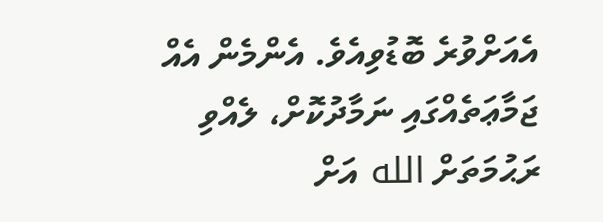އެއަށްވުރެ ބޮޑުވިއެވެ. އެންމެން އެއް ޖަމާޢަތެއްގައި ނަމާދުކޮށް، ލެއްވި ރަޙުމަތަށް الله އަށް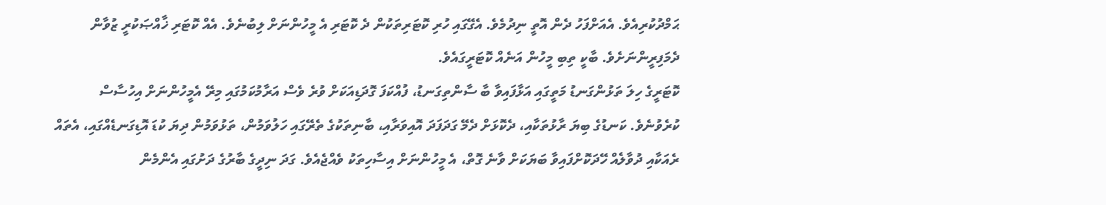ޙަމްދުކުރިއެވެ. އެއަށްފަހު ދެން އޮތީ ނިދުމެވެ. އެގޭގައި ހުރި ކޮޓަރިތަކުން ދެ ކޮޓަރި އެ މީހުންނަށް ލިބުނެވެ. އެއް ކޮޓަރި ޚާއްޞަކުރީ ޒުވާން ދެމަފިރީންނަށެވެ. ބާކީ ތިބި މީހުން އަނެއް ކޮޓަރީގައެވެ.
ކޮޓަރީގެ ހިލަ ތަޅުންގަނޑު މަތީގައި އަޅާފައިވާ ބާ ސާންތިގަނޑު، ފުއްކަފަ ގޮދަޑިއަކަށް ވުރެ ވެސް އަރާމުކަމުގައި މިރޭ އެމީހުންނަށް އިހުސާސް ކުރެވުނެވެ. ކަނޑުގެ ބިޔަ ރާޅުތަކާއި، ދެކޮޅަށް ދެމޭ ގަދަފަދަ އޮއިވަރާއި، ބާނިތަކުގެ ތެރޭގައި ހަލުވަމުން، ތަޅުވަމުން ދިޔަ ކުޑަ އޮޑިގަނޑެއްގައި، އެތައް ރެއަކާއި ދުވާލެއް ހޭދަކޮށްފައިވާ ބަޔަކަށް ވާނެ ގޮތް، އެ މީހުންނަށް އިސާހިތަކު ވެއްޖެއެވެ. ގަދަ ނިދީގެ ބާރުގެ ދަށުގައި އެންމެން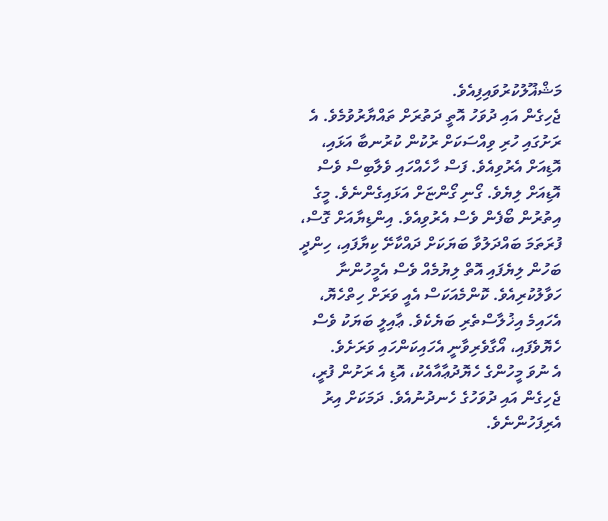މަޝްޣޫލުކުރުވައިފިއެވެ.
ޖެހިގެން އައި ދުވަހު އޮތީ ދަތުރަށް ތައްޔާރުވުމެވެ. އެ ރަށުގައި ހުރި ވިއްސަކަށް ރުކުން ކުރުނބާ އަޅައި، އޮޑިއަށް އެރުވިއެވެ. ފަސް ހާހެއްހައި ވެލާބިސް ވެސް އޮޑިއަށް ލިޔެވެ. ގޯނި ގޯންޏަށް އަޅައިގެންނެވެ. މީގެ އިތުރުން ބޯފެން ވެސް އެރުވިއެވެ. އިންޑިޔާއަށް ގޮސް، ފުރަތަމަ ބައްދަލުވާ ބަޔަކަށް ދައްކާށޭ ކިޔާފައި، ހިންދީ ބަހުން ލިޔެފައި އޮތް ލިޔުމެއް ވެސް އެމީހުންނާ ހަވާލުކުރިއެވެ. ކޮންމެއަކަސް އެއީ ވަރަށް ހިތްހެޔޮ، އެހައިމެ އިޚުލާސްތެރި ބަޔެކެވެ. ޢާއިލީ ބަޔަކު ވެސް ހެޔޮވެފައި، އޯގާވެރިވާނީ އެހައިކަންހައި ވަރަށެވެ.
އެ ނުވަ މީހުންގެ ހެޔޮދުޢާއާއެކު، އޮޑި އެ ރަށުން ފުރީ، ޖެހިގެން އައި ދުވަހުގެ ހެނދުނުއެވެ. ދަމަކަށް އިރު އެރިފަހުންނެވެ.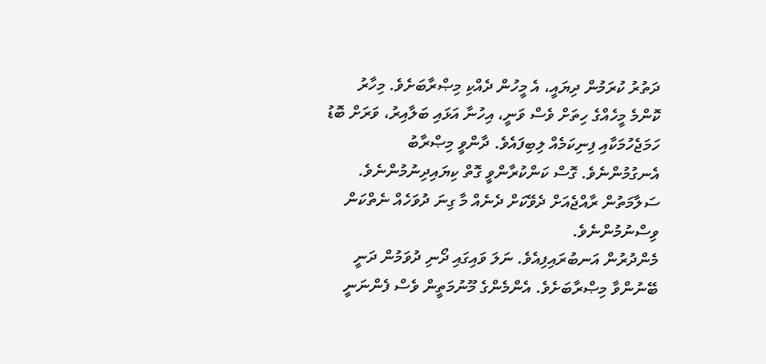ދަތުރު ކުރަމުން ދިޔައީ، އެ މީހުން ދެއްކި މިޞްރާބަށެވެ. މިހާރު ކޮންމެ މީހެއްގެ ހިތަށް ވެސް ވަނީ، އިހުނާ އަޅައި ބަލާއިރު، ވަރަށް ބޮޑު ހަމަޖެހުމަކާއި ފިނިކަމެއް ލިބިފައެވެ. ދާންވީ މިޞްރާބު އެނގުމުންނެވެ. ގޮސް ކަންކުރާންވީ ގޮތް ކިޔައިދިނުމުންނެވެ. ސަލާމަތުން ރާއްޖެއަށް ދެވޭކަށް ދެނެއް މާ ގިނަ ދުވަހެއް ނެތްކަން ވިސްނުމުންނެވެ.
މެންދުރުން އަނބުރައިފިއެވެ. ނަލަ ވައިގައި ދޯނި ދުވަމުން ދަނީ ބޭނުންވާ މިޞްރާބަށެވެ. އެންމެންގެ މޫނުމަތީން ވެސް ފެންނަނީ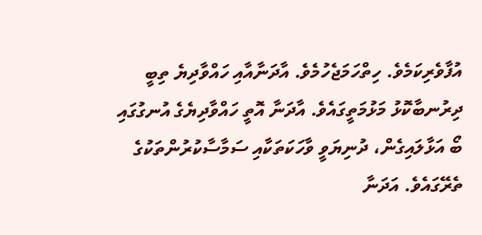އުފާވެރިކަމެވެ. ހިތްހަމަޖެހުމެވެ. އާދަނާއާއި ހައްވާދިޔެ ތިބީ ދިރުނބާކޮޅު މަޅުމަތީގައެވެ. އާދަނާ އޮތީ ހައްވާދިޔެގެ އުނގުގައި ބޯ އަޅާލައިގެން، ދުނިޔަވީ ވާހަކަތަކާއި ސަމާސާކުރުންތަކުގެ ތެރޭގައެވެ. އަދަނާ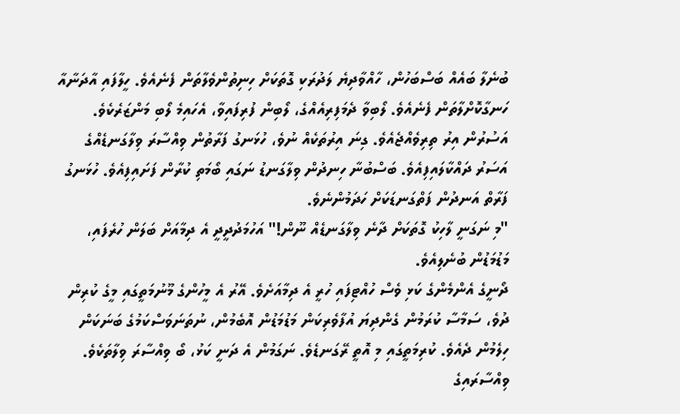ބުނެލާ ބައެއް ބަސްބަހުން، ހާއްވާދިޔެ ލަދުރަކި ގޮތަކަށް ހިނިތުންވެލާތަން ފެނެއެވެ. ހީލާފައި އާދަނާއާ ހަނގާކޮށްލާތަން ފެނެއެވެ. ލޯބިވާ ދެމަފިރިއެއްގެ، ލޯބިން ފުރިފައިވާ، އެހައިމެ ލޯބި މަންޒަރެކެވެ.
އަސުރުން އިރު ތިރިވެއްޖެއެވެ. ގިނަ އިރުތަކެއް ނުވެ، ހުޅަނގު ފަރާތުން ވިއްސާރަ ވިލާގަނޑެއްގެ އަސަރު ދައްކާލައިފިއެވެ. ބަސްބުނާ ހިނދުން ވިލާގަނޑު ނަގައި ބޯމަތި ކުރާން ފަށައިފިއެވެ. ހުޅަނގު ފަރާތް އަނދުން ފަތްގަނޑަކަށް ހަދަމުންނެވެ.
"މި ނަގަނީ ލާހިކު ގޮތަކަށް ދާނެ ވިލާގަނޑެއް ނޫން!" އަހުމަދުދީދީ އެ ދިމާއަށް ބަލަން ހުރެފައި، މަޑުމަޑުން ބުނެލިއެވެ.
ދޯނީގެ އެންމެންގެ ކަޅި ވެސް ހުއްޓިފައި ހުރީ އެ ދިމާއަށެވެ. އޭރު އެ މީހުންގެ މޫނުމަތީގައި މީގެ ކުރިން ދުވެ، ސަމާސާ ކުރަމުން ގެންދިޔަ އުފާވެރިކަން މަޑުމަޑުން އޮބެމުން، ނުތަނަވަސްކަމުގެ ބަނަކަން ހިލެމުން ދެއެވެ. ކުރިމަތީގައި މި އޮތީ ރޭގަނޑެވެ. ނަގަމުން އެ ދަނީ ކަޅު، ބޯ ވިއްސާރަ ވިލާތަކެވެ. ވިއްސާރައިގެ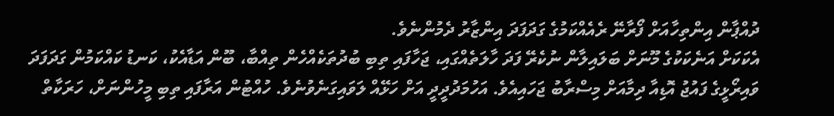ދުއްޕާން އިންތިހާއަށް ފޯރާނޭ ރެއެއްކަމުގެ ގަދަފަދަ އިންޒާރު ދެމުންނެވެ.
އެކަކަށް އަނެކަކުގެ މޫނަށް ބަލައިލާން ނުކެރޭ ފަދަ ހާލަތެއްގައި، ޖަހާފައި ތިބި ބުދުތަކެއްހެން ތިއްބާ، ބޫން އަޑާއެކު، ކަނޑު ކައްކަމުން ގަދަފަދަ ވައިރޯޅީގެ ފައުޖު އޮޑިއާ ދިމާއަށް މިސްރާބު ޖަހައިއެވެ. އަހުމަދުދީދީ އަށް ހަޅޭއް ލަވައިގަނެވުނެވެ. ހުއްޓުން އަރާފައި ތިބި މީހުންނަށް، ހަރަކާތް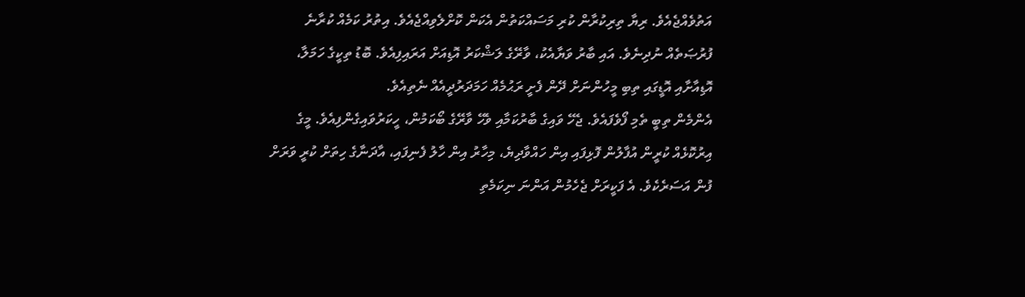އަތުވެއްޖެއެވެ. ރިޔާ ތިރިކުރާން ކުރި މަސައްކަތުން އެކަން ކޮށްލެވިއްޖެއެވެ. އިތުރު ކަމެއް ކުރާނެ ފުރުޞަތެއް ނުދިނެވެ. އައި ބާރު ވަޔާއެކު، ވާރޭގެ ލަޝްކަރު އޮޑިއަށް އަރައިފިއެވެ. ބޮޑު ތިކީގެ ހަމަލާ، އޮޑިއާށާއި އޮޑީގައި ތިބި މީހުންނަށް ދޭން ފެށީ ރަޙުމެއް ހަމަދަރުދީއެއް ނެތިއެވެ.
އެންމެން ތިބީ ތެމި ފޯވެފައެވެ. ޖެހޭ ވައިގެ ބާރުކަމާއި ވެހޭ ވާރޭގެ ބޯކަމުން، ހީކަރުވައިގެންފިއެވެ. މީގެ އިރުކޮޅެއް ކުރީން އުފާލުން ފޮޅިފައި އިން ހައްވާދިޔެ، މިހާރު އިން ހާލު ފެނިފައި، އާދަނާގެ ހިތަށް ކުރީ ވަރަށް ފުން އަސަރެކެވެ. އެ ފަކީރަށް ޖެހެމުން އަންނަ ނިކަމެތި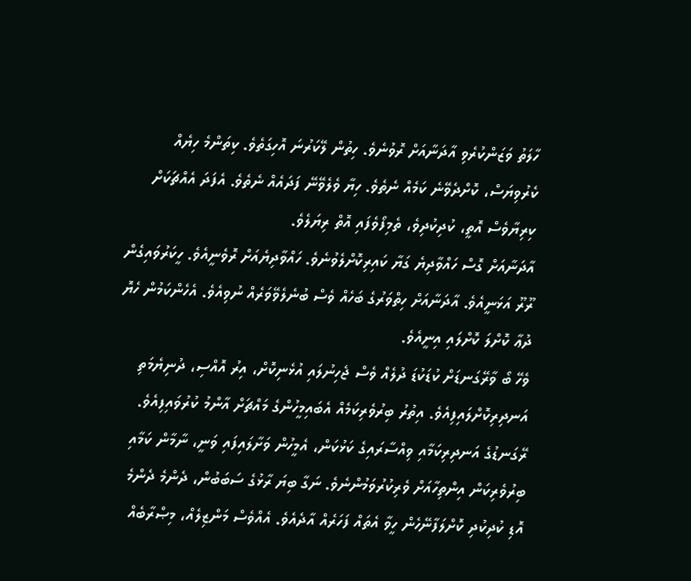ހާލަތު ވަޒަންކުރެވި އާދަނާއަށް ރޮވުނެވެ. ހިތުން ލޭކަރުނަ އޮހިގަތެވެ. ކިތަންމެ ހިޔެއް ކެރުވިޔަސް، ކޮށްދެވޭނެ ކަމެއް ނެތެވެ. ހިޔާ ވެލެވޭނޭ ފަދައެއް ނެތެވެ. އެފަދަ އެއްޗަކަށް ކިރިޔާވެސް އޮތީ، ކުދިކުދިވެ، ތެމިފޯވެފައި އޮތް ރިޔަލެވެ.
އާދަނާއަށް ގޮސް ހައްވާދިޔެ ގަޔާ ކައިރިކޮށްލެވުނެވެ. ހައްވާދިޔެއަށް ރޮވެނީއެވެ. ހީކަރުވައިގެން ރޫރޫ އަޅަނީއެވެ. އާދަނާއަށް ހިތްވަރުގެ ބަހެއް ވެސް ބުނެލެވޭވަރެއް ނުވިއެވެ. އެހެންކަމުން ހެޔޮ ދުޢާ ކޮށްލަ ކޮށްލައި އިނީއެވެ.
ވެހޭ ބޯ ވާރޭގަނޑަށް ކުޑަކުޑަ ދުލެއް ވެސް ޖެހިނުލައި އުޅެނިކޮށް، އިރު އޮއްސި، ދުނިޔެމަތި އަނދިރިކޮށްލައިފިއެވެ. އިތުރު ބިރުވެރިކަމެއް އެބައިމީހުންގެ މައްޗަށް އާންމު ކުރުވައިފިއެވެ. ރޭގަނޑުގެ އަނދިރިކަމާއި ވިއްސާރައިގެ ކަޅުކަން، އެމީހުން ވަށާލައިފައި ވަނީ، ނާމާން ކަމާއި ބިރުވެރިކަން އިންތިހާއަށް ވެރިކުރުވަމުންނެވެ. ނަގާ ބިޔަ ރާޅުގެ ސަބަބުން، ދެންމެ ދެންމެ އޮޑި ކުދިކުދި ކޮށްލަފާނޭހެން ހީވާ އެތައް ފަހަރެއް އާދެއެވެ. އެއްވެސް މަންޒިލެއް، މިޞްރާބެއް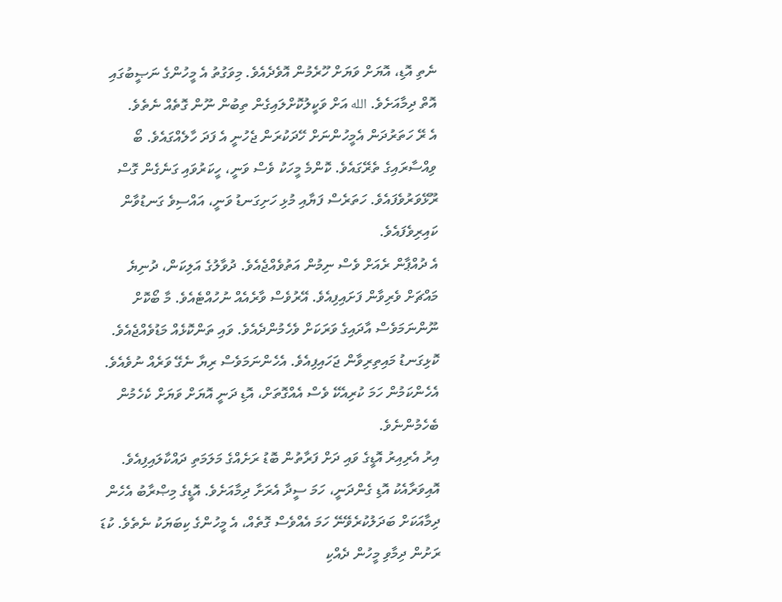ނެތި އޮޑި، އޮޔަށް ވަޔަށް ހޫރެމުން އޮވެދެއެވެ. މިވަގުތު އެ މީހުންގެ ނަޞީބުގައި އޮތް ދިމާއަށެވެ. الله އަށް ވަކީލުކޮށްލައިގެން ތިބުން ނޫން ގޮތެއް ނެތެވެ.
އެ ރޭ ހަތަރުދަން އެމީހުންނަށް ހޭދަކުރަން ޖެހުނީ އެ ފަދަ ހާލެއްގައެވެ. ބޯ ވިއްސާރައިގެ ތެރޭގައެވެ. ކޮންމެ މީހަކު ވެސް ވަނީ، ހީކަރުވައި ގަނެގެން ގޮސް ރޫޅޭވަރުވެފައެވެ. ހަތަރެސް ފަޔާއި މުޅި ހަށިގަނޑު ވަނީ، އައްސިވެ ގަނޑުވާން ކައިރިވެފައެވެ.
އެ ދުއްޕާން ރެއަށް ވެސް ނިމުން އަތުވެއްޖެއެވެ. ދުވާލުގެ އަލިކަން، ދުނިޔެ މައްޗަށް ވެރިވާން ފަށައިފިއެވެ. އޭރުވެސް ވާރެއެއް ނުހުއްޓެއެވެ. މާ ބޯކޮށް ނޫންނަމަވެސް އާދައިގެ ވަރަކަށް ވެހެމުންދެއެވެ. ވައި ތަންކޮޅެއް މަޑުވެއްޖެއެވެ. ކޮޅިގަނޑު މައިތިރިވާން ޖަހައިފިއެވެ. އެހެންނަމަވެސް ރިޔާ ނެގޭ ވަރެއް ނުވެއެވެ. އެހެންކަމުން ހަމަ ކުރިއެކޭ ވެސް އެއްގޮތަށް، އޮޑި ދަނީ އޮޔަށް ވަޔަށް ކެހެމުން ބެހެމުންނެވެ.
އިރު އެރިއިރު އޮޑީގެ ވައި ދަށް ފަރާތުން ބޮޑު ރަށެއްގެ މަލަމަތި ދައްކާލައިފިއެވެ. އޮއިވަރާއެކު އޮޑި ގެންދަނީ، ހަމަ ސީދާ އެރަށާ ދިމާއަށެވެ. އޮޑީގެ މިޞްރާބު އެހެން ދިމާއަކަށް ބަދަލުކުރެވޭނޭ ހަމަ އެއްވެސް ގޮތެއް، އެ މީހުންގެ ކިބަޔަކު ނެތެވެ. ކުޑަ ރަށުން ދިމާވި މީހުން ދެއްކި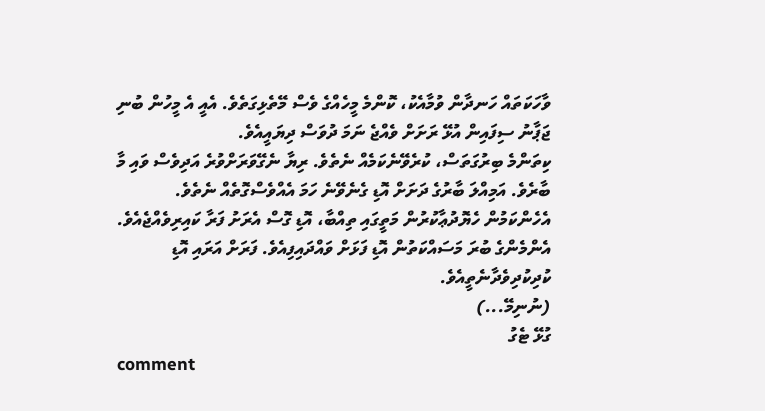ވާހަކަތައް ހަނދާން ވުމާއެކު، ކޮންމެ މީހެއްގެ ވެސް މޭތެޅިގަތެވެ. އެއީ އެ މީހުން ބުނި ޖަޕާނު ސިފައިން އުޅޭ ރަށަށް ވެއްޖެ ނަމަ ދުވަސް ދިޔައީއެވެ.
ކިތަންމެ ބިރުގަތަސް، ކުރެވޭނެކަމެއް ނެތެވެ. ރިޔާ ނެގޭވަރަށްވުރެ އަދިވެސް ވައި މާ ބާރެވެ. އަމިއްލަ ބާރުގެ ދަށަށް އޮޑި ގެނެވޭނެ ހަމަ އެއްވެސްގޮތެއް ނެތެވެ. އެހެންކަމުން ހެޔޮދުޢާކުރުން މަތީގައި ތިއްބާ، އޮޑި ގޮސް އެރަށު ފަރާ ކައިރިވެއްޖެއެވެ. އެންމެންގެ ބުރަ މަސައްކަތުން އޮޑި ފަޅަށް ވައްދައިފިއެވެ. ފަރަށް އަރައި އޮޑި ކުދިކުދިވެދާނެތީއެވެ.
(ނުނިމޭ...)
ގުޅޭ ޓެގު
comment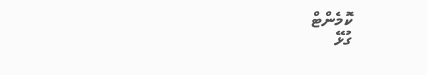ކޮމެންޓް
ގުޅޭ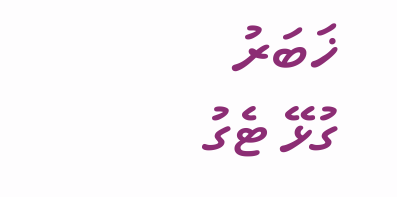ޚަބަރު
ގުޅޭ ޓެގު